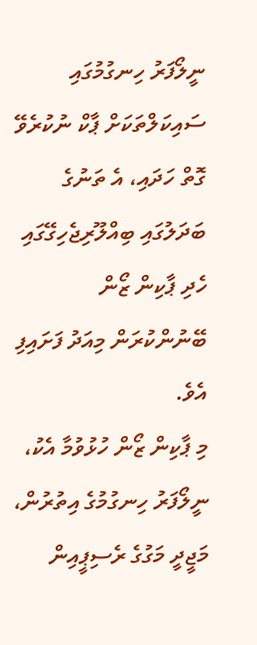ނީލޯފަރު ހިނގުމުގައި ސައިކަލްތަކަށް ޕާކް ނުކުރެވޭ ގޮތް ހަދައި، އެ ތަނުގެ ބަދަލުގައި ބިއްލޫރިޖެހިގޭގައި ހެދި ޕާކިން ޒޯން ބޭނުންކުރަން މިއަދު ފަށައިފި އެވެ.
މި ޕާކިން ޒޯން ހުޅުވުމާ އެކު، ނީލޯފަރު ހިނގުމުގެ އިތުރުން، މަޖީދީ މަގުގެ ރެސިޕީއިން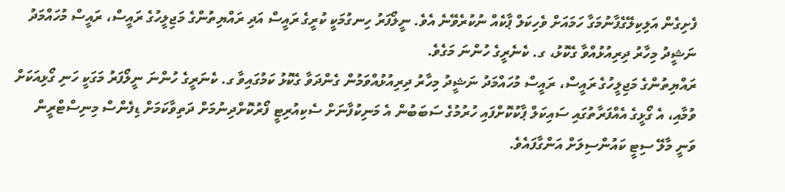ފެށިގެން އަލިކިލޭގެފާނުމަގާ ހަމައަށް ވެހިކަލް ޕާކެއް ނުކުރެވޭނެ އެވެ. ނީލޯފަރު ހިނގުމަކީ ކުރީގެ ރައީސް އަދި ރައްޔިތުންގެ މަޖިލީހުގެ ރައީސް، ރައީސް މުހައްމަދު ނަޝީދު މިހާރު ދިރިއުޅުއްވާ ގެކޮޅު، ގ. ކެނެރީގެ ހުންނަ މަގެވެ.
ރައްޔިތުންގެ މަޖިލީހުގެ ރައީސް، ރައީސް މުހައްމަދު ނަޝީދު މިހާރު ދިރިއުޅުއްވަމުން ގެންދަވާ ގެކޮޅު ކަމުގައިވާ ގ. ކެނަރީގެ ހުންނަ ނީލޯފަރު މަގަކީ ހަނި ގޯޅިއަކަށް ވުމާއި، އެ ގޯޅީގެ އެއްފަރާތުގައި ސައިކަލް ޕާކުކޮށްފައި ހުރުމުގެ ސަބަބުން އެ މަނިކުފާނަށް ސެކިއުރިޓީ ފޯރުކޮށްދިނުމަށް ދަތިވާކަމަށް ޑިފެންސް މިނިސްޓްރީން ވަނީ މާލޭ ސިޓީ ކައުންސިލަށް އަންގާފައެވެ.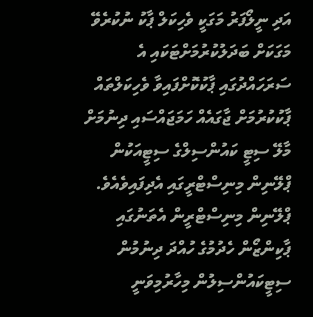އަދި ނީލޯފަރު މަގަކީ ވެހިކަލް ޕާކު ނުކުރެވޭ މަގަކަށް ބަދަލުކުރުމަށްޓަކައި އެ ސަރަހައްދުގައި ޕާކުކޮށްފައިވާ ވެހިކަލްތައް ޕާކުކުރުމަށް ޖާގައެއް ހަމަޖައްސައި ދިނުމަށް މާލޭ ސިޓީ ކައުންސިލްގެ ސިޓީއަކުން ޕްލޭނިން މިނިސްޓްރީގައި އެދިފައިވެއެވެ. ޕްލޭނިން މިނިސްޓްރީން އެތަނުގައި ޕާކިންޒޯން ހެދުމުގެ ހުއްދަ ދިނުމުން ސިޓީކައުންސިލުން މިހާރުމިވަނީ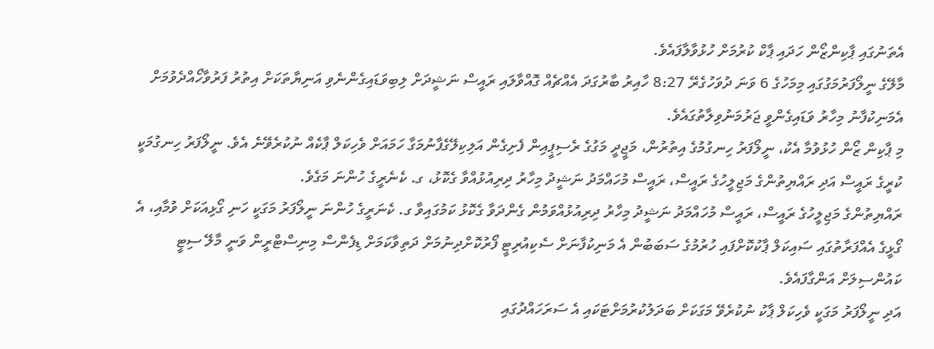އެތަނުގައި ޕާކިންޒޯން ހަދައި ޕާކް ކުރުމަށް ހުޅުވާލާފައެވެ.
މާލޭގެ ނީލޯފަރުމަގުގައި މިމަހުގެ 6 ވަނަ ދުވަހުގެރޭ 8:27 ހާއިރު ބާރުގަދަ އެއްޗެއް ގޮއްވާލައި ރައީސް ނަޝީދަށް ލިބިވަޑައިގެންނެވި އަނިޔާތަކަށް އިތުރު ފަރުވާހޯއްދެވުމަށް އެމަނިކުފާނު މިހާރު ވަޑައިގެންވީ ޖަރުމަނުވިލާތުގައެވެ.
މި ޕާކިން ޒޯން ހުޅުވުމާ އެކު، ނީލޯފަރު ހިނގުމުގެ އިތުރުން، މަޖީދީ މަގުގެ ރެސިޕީއިން ފެށިގެން އަލިކިލޭގެފާނުމަގާ ހަމައަށް ވެހިކަލް ޕާކެއް ނުކުރެވޭނެ އެވެ. ނީލޯފަރު ހިނގުމަކީ ކުރީގެ ރައީސް އަދި ރައްޔިތުންގެ މަޖިލީހުގެ ރައީސް، ރައީސް މުހައްމަދު ނަޝީދު މިހާރު ދިރިއުޅުއްވާ ގެކޮޅު، ގ. ކެނެރީގެ ހުންނަ މަގެވެ.
ރައްޔިތުންގެ މަޖިލީހުގެ ރައީސް، ރައީސް މުހައްމަދު ނަޝީދު މިހާރު ދިރިއުޅުއްވަމުން ގެންދަވާ ގެކޮޅު ކަމުގައިވާ ގ. ކެނަރީގެ ހުންނަ ނީލޯފަރު މަގަކީ ހަނި ގޯޅިއަކަށް ވުމާއި، އެ ގޯޅީގެ އެއްފަރާތުގައި ސައިކަލް ޕާކުކޮށްފައި ހުރުމުގެ ސަބަބުން އެ މަނިކުފާނަށް ސެކިއުރިޓީ ފޯރުކޮށްދިނުމަށް ދަތިވާކަމަށް ޑިފެންސް މިނިސްޓްރީން ވަނީ މާލޭ ސިޓީ ކައުންސިލަށް އަންގާފައެވެ.
އަދި ނީލޯފަރު މަގަކީ ވެހިކަލް ޕާކު ނުކުރެވޭ މަގަކަށް ބަދަލުކުރުމަށްޓަކައި އެ ސަރަހައްދުގައި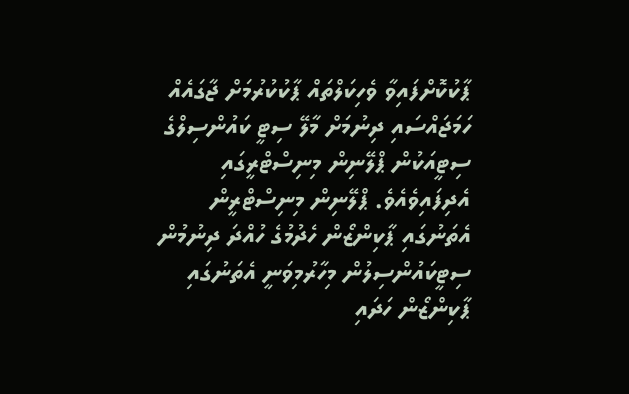ޕާކުކޮށްފައިވާ ވެހިކަލްތައް ޕާކުކުރުމަށް ޖާގައެއް ހަމަޖައްސައި ދިނުމަށް މާލޭ ސިޓީ ކައުންސިލްގެ ސިޓީއަކުން ޕްލޭނިން މިނިސްޓްރީގައި އެދިފައިވެއެވެ. ޕްލޭނިން މިނިސްޓްރީން އެތަނުގައި ޕާކިންޒޯން ހެދުމުގެ ހުއްދަ ދިނުމުން ސިޓީކައުންސިލުން މިހާރުމިވަނީ އެތަނުގައި ޕާކިންޒޯން ހަދައި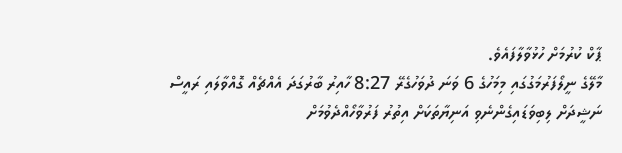ޕާކް ކުރުމަށް ހުޅުވާލާފައެވެ.
މާލޭގެ ނީލޯފަރުމަގުގައި މިމަހުގެ 6 ވަނަ ދުވަހުގެރޭ 8:27 ހާއިރު ބާރުގަދަ އެއްޗެއް ގޮއްވާލައި ރައީސް ނަޝީދަށް ލިބިވަޑައިގެންނެވި އަނިޔާތަކަށް އިތުރު ފަރުވާހޯއްދެވުމަށް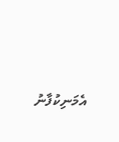އެމަނިކުފާނު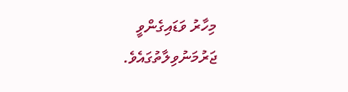މިހާރު ވަޑައިގެންވީ ޖަރުމަނުވިލާތުގައެވެ.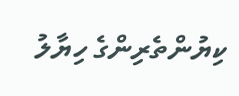ކިޔުންތެރިންގެ ހިޔާލު